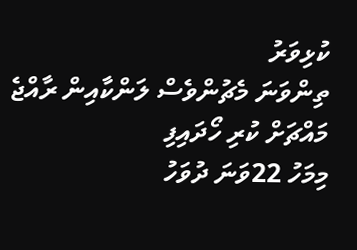ކުޅިވަރު
ތިންވަނަ މެޗުންވެސް ލަންކާއިން ރާއްޖެ މައްޗަށް ކުރި ހޯދައިފި
މިމަހު 22ވަނަ ދުވަހު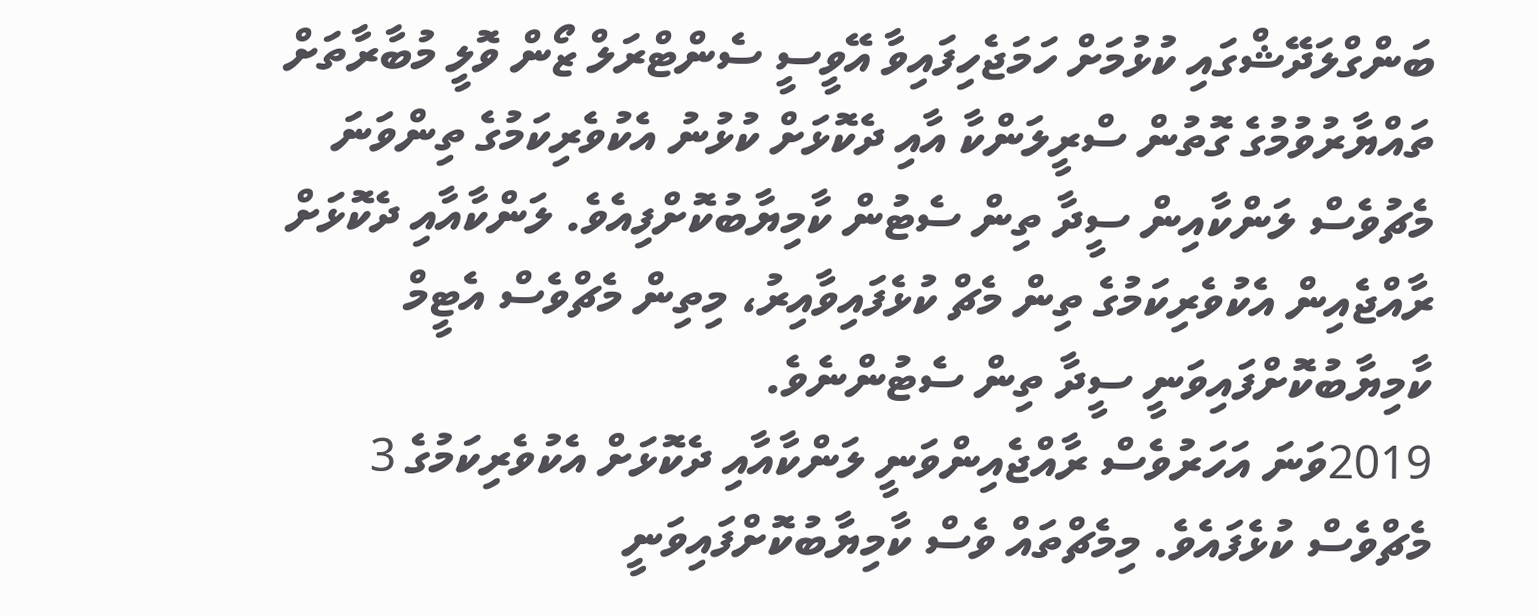ބަންގްލަދޭޝްގައި ކުޅުމަށް ހަމަޖެހިފައިވާ އޭވީސީ ސެންޓްރަލް ޒޯން ވޮލީ މުބާރާތަށް ތައްޔާރުވުމުގެ ގޮތުން ސްރީލަންކާ އާއި ދެކޮޅަށް ކުޅުނު އެކުވެރިކަމުގެ ތިންވަނަ މެޗުވެސް ލަންކާއިން ސީދާ ތިން ސެޓުން ކާމިޔާބުކޮށްފިއެވެ. ލަންކާއާއި ދެކޮޅަށް ރާއްޖެއިން އެކުވެރިކަމުގެ ތިން މެޗް ކުޅެފައިވާއިރު، މިތިން މެޗްވެސް އެޓީމް ކާމިޔާބުކޮށްފައިވަނީ ސީދާ ތިން ސެޓުންނެވެ.
2019ވަނަ އަހަރުވެސް ރާއްޖެއިންވަނީ ލަންކާއާއި ދެކޮޅަށް އެކުވެރިކަމުގެ 3 މެޗްވެސް ކުޅެފައެވެ. މިމެޗްތައް ވެސް ކާމިޔާބުކޮށްފައިވަނީ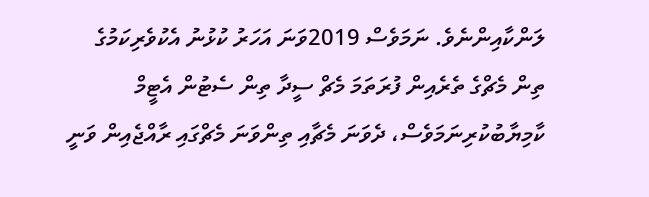ލަންކާއިންނެވެ. ނަމަވެސް 2019ވަނަ އަހަރު ކުޅުނު އެކުވެރިކަމުގެ ތިން މެޗްގެ ތެރެއިން ފުރަތަމަ މެޗް ސީދާ ތިން ސެޓުން އެޓީމް ކާމިޔާބުކުރިނަމަވެސް، ދެވަނަ މެޗާއި ތިންވަނަ މެޗްގައި ރާއްޖެއިން ވަނީ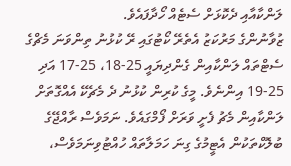ލަންކާއާއި ދެކޮޅަށް ސެޓެއް ހޯދާފައެވެ.
ޒުވާނުންގެ މަރުކަޒު އެތެރޭ ކޯޓުގައި ރޭ ކުޅުނު ތިންވަނަ މެޗްގެ ސެޓްތައް ލަންކާއިން ގެންދިޔައީ 25-18، 25-17 އަދި 25-19 އިންނެވެ. މީގެ ކުރިން ކުޅުނު ދެ މެޗެކޭ އެއްގޮތަށް ލަންކާއިން މެޗު ފެށީ ވަރަށް ފޯމްގައެވެ. ނަމަވެސް ރާއްޖޭގެ ބުލޮކްތަކުން އެޓީމުގެ ގިނަ ހަމަލާތައް ހުއްޓުވިނަމަވެސް،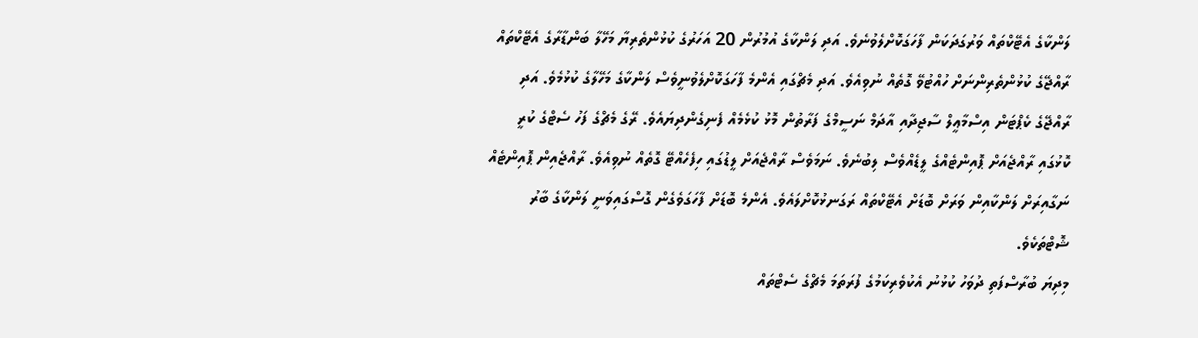ލަންކާގެ އެޓޭކްތައް ވަރުގަދަކަން ފާހަގަކޮށްލެވުނެވެ. އަދި ލަންކާގެ އުމުރުން 20 އަހަރުގެ ކުޅުންތެރިޔާ މަހޭލާ ބަންޑާރާގެ އެޓޭކްތައް ރާއްޖޭގެ ކުޅުންތެރިންނަށް ހުއްޓުވޭ ގޮތެއް ނުވިއެވެ. އަދި މެޗްގައި އެންމެ ފާހަގަކޮށްލެވުނީވެސް ލަންކާގެ މަހޭލާގެ ކުޅުމެވެ. އަދި ރާއްޖޭގެ ކެޕްޓަން އިސްމާޢީލް ސާޖިދާއި އާދަމް ނަސީމްގެ ފަރާތުން މޮޅު ކުޅެމެއް ފެނިގެންދިޔައެވެ. ރޭގެ މެޗްގެ ފަހު ސެޓްގެ ކުރީ ކޮޅުގައި ރާއްޖެއަށް ޕޮއިންޓެއްގެ ލީޑެއްވެސް ލިބުނެވެ. ނަމަވެސް ރާއްޖެއަށް ލީޑުގައި ހިފެހެއްޓޭ ގޮތެއް ނުވިއެވެ. ރާއްޖެއިން ޕޮއިންޓެއް ނަގާއިރަށް ލަންކާއިން ވަރަށް ބޮޑަށް އެޓޭކްތައް ރަގަނޅުކޮށްލައެވެ. އެންމެ ބޮޑަށް ފާހަގަވެގެން ގޮސްގައިވަނީ ލަންކާގެ ބާރު ޝޮޓްތަކެވެ.
މިދިޔަ ބުރާސްފަތި ދުވަހު ކުޅުނު އެކުވެރިކަމުގެ ފުރަތަމަ މެޗްގެ ސެޓްތައް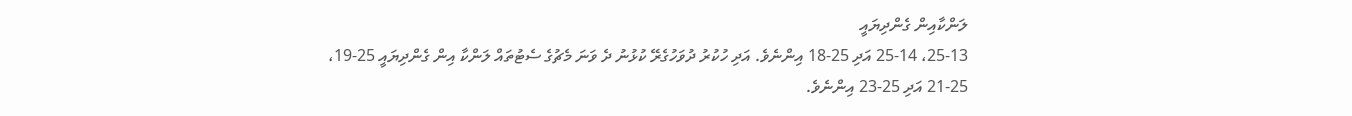ލަންކާއިން ގެންދިޔައީ
25-13، 25-14 އަދި 25-18 އިންނެވެ. އަދި ހުކުރު ދުވަހުގެރޭ ކުޅުނު ދެ ވަނަ މެޗުގެ ސެޓުތައް ލަންކާ އިން ގެންދިޔައީ 25-19، 25-21 އަދި 25-23 އިންނެވެ.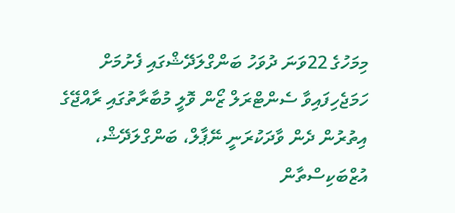މިމަހުގެ 22ވަނަ ދުވަހު ބަންގްލަދޭޝްގައި ފެށުމަށް ހަމަޖެހިފައިވާ ސެންޓްރަލް ޒޯން ވޮލީ މުބާރާތުގައި ރާއްޖޭގެ އިތުރުން ދެން ވާދަކުރަނީ ނޭޕާލް، ބަންގްލަދޭޝް، އުޒްބަކިސްތާން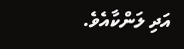އަދި ލަންކާއެވެ.